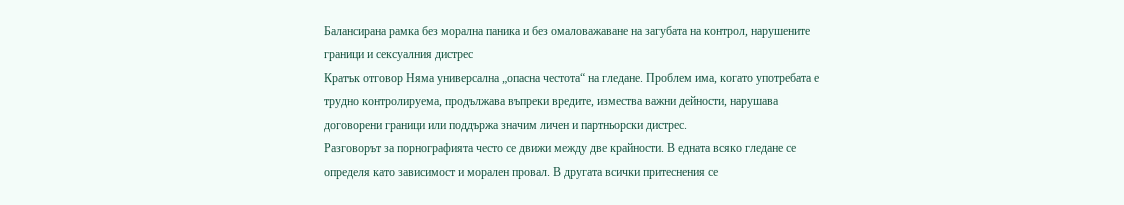Балансирана рамка без морална паника и без омаловажаване на загубата на контрол, нарушените граници и сексуалния дистрес
Кратък отговор Няма универсална „опасна честота“ на гледане. Проблем има, когато употребата е трудно контролируема, продължава въпреки вредите, измества важни дейности, нарушава договорени граници или поддържа значим личен и партньорски дистрес.
Разговорът за порнографията често се движи между две крайности. В едната всяко гледане се определя като зависимост и морален провал. В другата всички притеснения се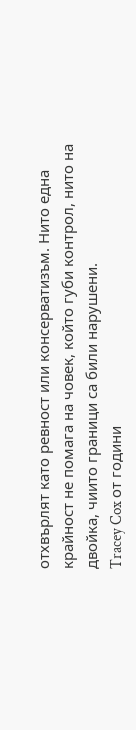отхвърлят като ревност или консерватизъм. Нито една крайност не помага на човек, който губи контрол, нито на двойка, чиито граници са били нарушени.
Tracey Cox от години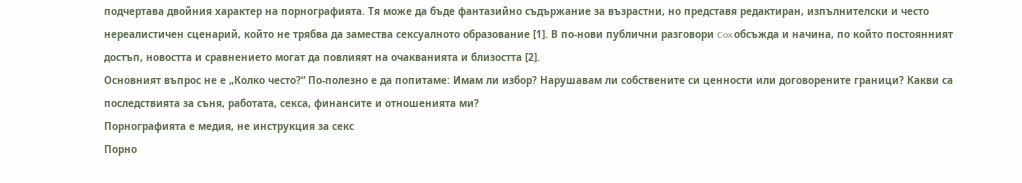подчертава двойния характер на порнографията. Тя може да бъде фантазийно съдържание за възрастни, но представя редактиран, изпълнителски и често нереалистичен сценарий, който не трябва да замества сексуалното образование [1]. В по-нови публични разговори Cox обсъжда и начина, по който постоянният достъп, новостта и сравнението могат да повлияят на очакванията и близостта [2].
Основният въпрос не е „Колко често?“ По-полезно е да попитаме: Имам ли избор? Нарушавам ли собствените си ценности или договорените граници? Какви са последствията за съня, работата, секса, финансите и отношенията ми?
Порнографията е медия, не инструкция за секс
Порно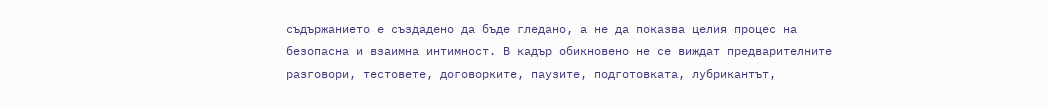съдържанието е създадено да бъде гледано, а не да показва целия процес на безопасна и взаимна интимност. В кадър обикновено не се виждат предварителните разговори, тестовете, договорките, паузите, подготовката, лубрикантът,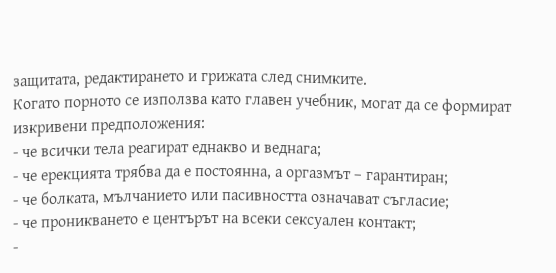защитата, редактирането и грижата след снимките.
Когато порното се използва като главен учебник, могат да се формират изкривени предположения:
- че всички тела реагират еднакво и веднага;
- че ерекцията трябва да е постоянна, а оргазмът – гарантиран;
- че болката, мълчанието или пасивността означават съгласие;
- че проникването е центърът на всеки сексуален контакт;
-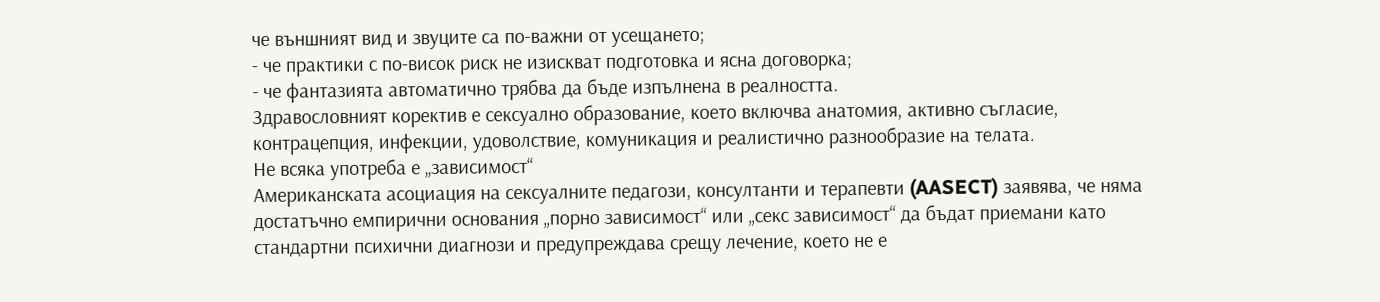че външният вид и звуците са по-важни от усещането;
- че практики с по-висок риск не изискват подготовка и ясна договорка;
- че фантазията автоматично трябва да бъде изпълнена в реалността.
Здравословният коректив е сексуално образование, което включва анатомия, активно съгласие, контрацепция, инфекции, удоволствие, комуникация и реалистично разнообразие на телата.
Не всяка употреба е „зависимост“
Американската асоциация на сексуалните педагози, консултанти и терапевти (AASECT) заявява, че няма достатъчно емпирични основания „порно зависимост“ или „секс зависимост“ да бъдат приемани като стандартни психични диагнози и предупреждава срещу лечение, което не е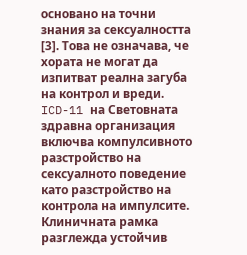основано на точни знания за сексуалността [3]. Това не означава, че хората не могат да изпитват реална загуба на контрол и вреди.
ICD-11 на Световната здравна организация включва компулсивното разстройство на сексуалното поведение като разстройство на контрола на импулсите. Клиничната рамка разглежда устойчив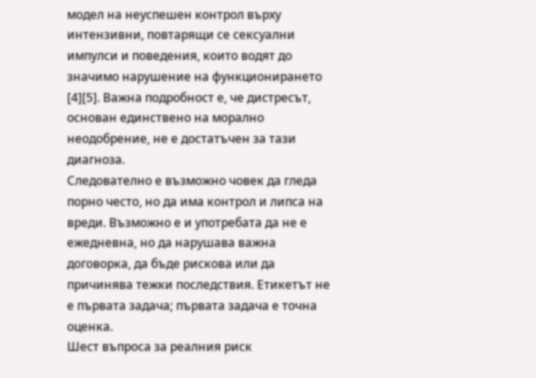модел на неуспешен контрол върху интензивни, повтарящи се сексуални импулси и поведения, които водят до значимо нарушение на функционирането [4][5]. Важна подробност е, че дистресът, основан единствено на морално неодобрение, не е достатъчен за тази диагноза.
Следователно е възможно човек да гледа порно често, но да има контрол и липса на вреди. Възможно е и употребата да не е ежедневна, но да нарушава важна договорка, да бъде рискова или да причинява тежки последствия. Етикетът не е първата задача; първата задача е точна оценка.
Шест въпроса за реалния риск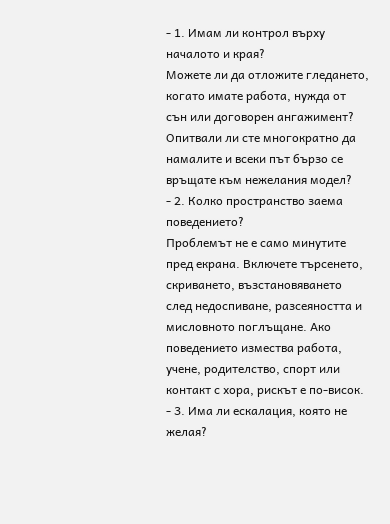- 1. Имам ли контрол върху началото и края?
Можете ли да отложите гледането, когато имате работа, нужда от сън или договорен ангажимент? Опитвали ли сте многократно да намалите и всеки път бързо се връщате към нежелания модел?
- 2. Колко пространство заема поведението?
Проблемът не е само минутите пред екрана. Включете търсенето, скриването, възстановяването след недоспиване, разсеяността и мисловното поглъщане. Ако поведението измества работа, учене, родителство, спорт или контакт с хора, рискът е по-висок.
- 3. Има ли ескалация, която не желая?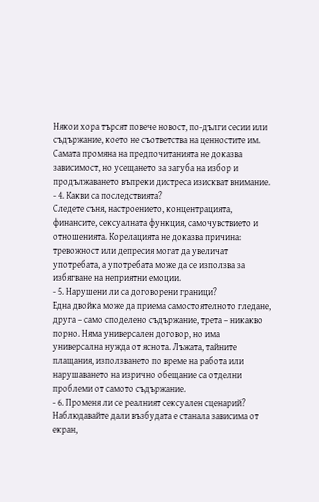Някои хора търсят повече новост, по-дълги сесии или съдържание, което не съответства на ценностите им. Самата промяна на предпочитанията не доказва зависимост, но усещането за загуба на избор и продължаването въпреки дистреса изискват внимание.
- 4. Какви са последствията?
Следете съня, настроението, концентрацията, финансите, сексуалната функция, самочувствието и отношенията. Корелацията не доказва причина: тревожност или депресия могат да увеличат употребата, а употребата може да се използва за избягване на неприятни емоции.
- 5. Нарушени ли са договорени граници?
Една двойка може да приема самостоятелното гледане, друга – само споделено съдържание, трета – никакво порно. Няма универсален договор, но има универсална нужда от яснота. Лъжата, тайните плащания, използването по време на работа или нарушаването на изрично обещание са отделни проблеми от самото съдържание.
- 6. Променя ли се реалният сексуален сценарий?
Наблюдавайте дали възбудата е станала зависима от екран,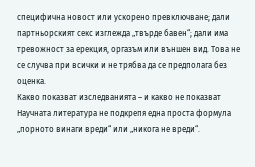специфична новост или ускорено превключване; дали партньорският секс изглежда „твърде бавен“; дали има тревожност за ерекция, оргазъм или външен вид. Това не се случва при всички и не трябва да се предполага без оценка.
Какво показват изследванията – и какво не показват
Научната литература не подкрепя една проста формула „порното винаги вреди“ или „никога не вреди“.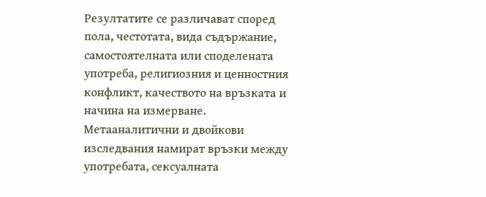Резултатите се различават според пола, честотата, вида съдържание, самостоятелната или споделената употреба, религиозния и ценностния конфликт, качеството на връзката и начина на измерване.
Метааналитични и двойкови изследвания намират връзки между употребата, сексуалната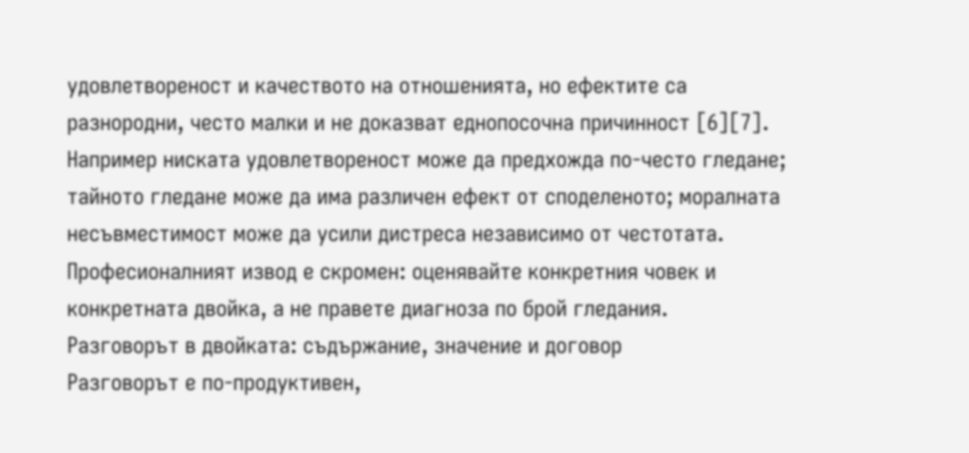удовлетвореност и качеството на отношенията, но ефектите са разнородни, често малки и не доказват еднопосочна причинност [6][7]. Например ниската удовлетвореност може да предхожда по-често гледане; тайното гледане може да има различен ефект от споделеното; моралната несъвместимост може да усили дистреса независимо от честотата.
Професионалният извод е скромен: оценявайте конкретния човек и конкретната двойка, а не правете диагноза по брой гледания.
Разговорът в двойката: съдържание, значение и договор
Разговорът е по-продуктивен,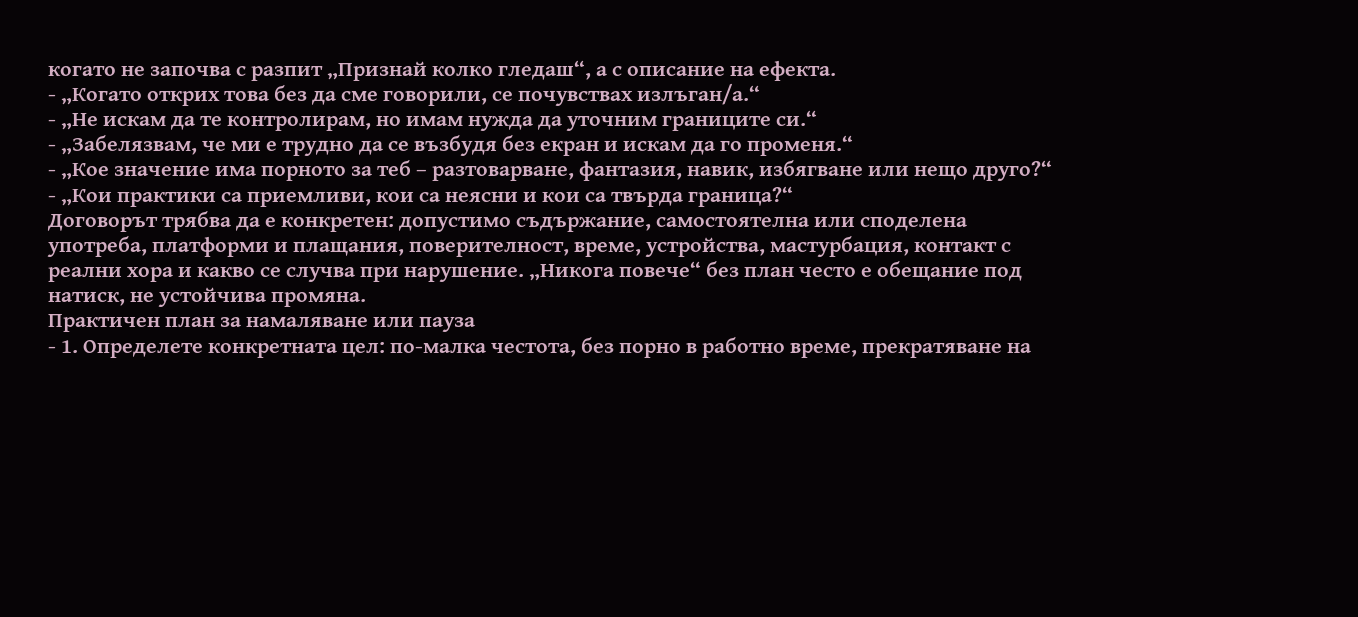когато не започва с разпит „Признай колко гледаш“, а с описание на ефекта.
- „Когато открих това без да сме говорили, се почувствах излъган/а.“
- „Не искам да те контролирам, но имам нужда да уточним границите си.“
- „Забелязвам, че ми е трудно да се възбудя без екран и искам да го променя.“
- „Кое значение има порното за теб – разтоварване, фантазия, навик, избягване или нещо друго?“
- „Кои практики са приемливи, кои са неясни и кои са твърда граница?“
Договорът трябва да е конкретен: допустимо съдържание, самостоятелна или споделена употреба, платформи и плащания, поверителност, време, устройства, мастурбация, контакт с реални хора и какво се случва при нарушение. „Никога повече“ без план често е обещание под натиск, не устойчива промяна.
Практичен план за намаляване или пауза
- 1. Определете конкретната цел: по-малка честота, без порно в работно време, прекратяване на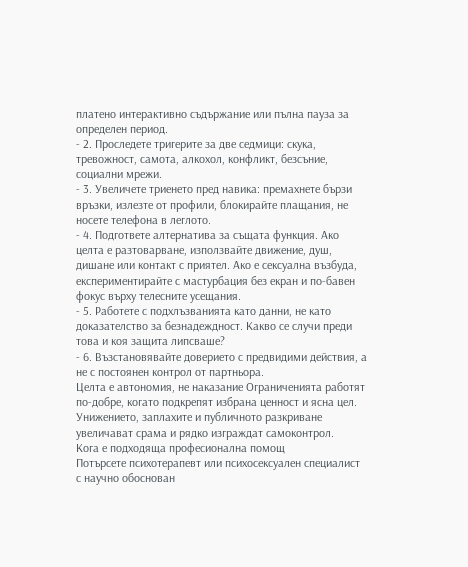платено интерактивно съдържание или пълна пауза за определен период.
- 2. Проследете тригерите за две седмици: скука, тревожност, самота, алкохол, конфликт, безсъние, социални мрежи.
- 3. Увеличете триенето пред навика: премахнете бързи връзки, излезте от профили, блокирайте плащания, не носете телефона в леглото.
- 4. Подгответе алтернатива за същата функция. Ако целта е разтоварване, използвайте движение, душ, дишане или контакт с приятел. Ако е сексуална възбуда, експериментирайте с мастурбация без екран и по-бавен фокус върху телесните усещания.
- 5. Работете с подхлъзванията като данни, не като доказателство за безнадеждност. Какво се случи преди това и коя защита липсваше?
- 6. Възстановявайте доверието с предвидими действия, а не с постоянен контрол от партньора.
Целта е автономия, не наказание Ограниченията работят по-добре, когато подкрепят избрана ценност и ясна цел. Унижението, заплахите и публичното разкриване увеличават срама и рядко изграждат самоконтрол.
Кога е подходяща професионална помощ
Потърсете психотерапевт или психосексуален специалист с научно обоснован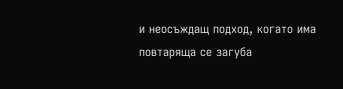и неосъждащ подход, когато има повтаряща се загуба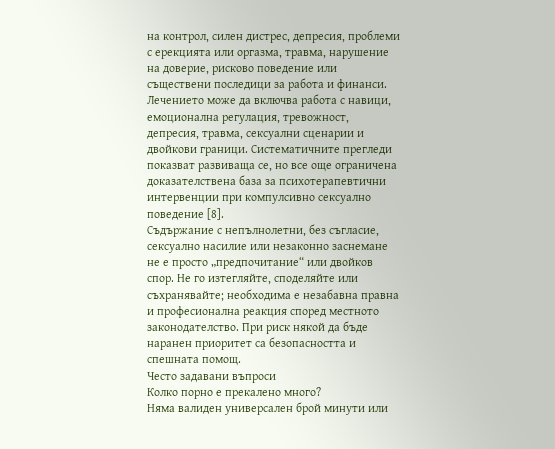на контрол, силен дистрес, депресия, проблеми с ерекцията или оргазма, травма, нарушение на доверие, рисково поведение или съществени последици за работа и финанси. Лечението може да включва работа с навици, емоционална регулация, тревожност, депресия, травма, сексуални сценарии и двойкови граници. Систематичните прегледи показват развиваща се, но все още ограничена доказателствена база за психотерапевтични интервенции при компулсивно сексуално поведение [8].
Съдържание с непълнолетни, без съгласие, сексуално насилие или незаконно заснемане не е просто „предпочитание“ или двойков спор. Не го изтегляйте, споделяйте или съхранявайте; необходима е незабавна правна и професионална реакция според местното законодателство. При риск някой да бъде наранен приоритет са безопасността и спешната помощ.
Често задавани въпроси
Колко порно е прекалено много?
Няма валиден универсален брой минути или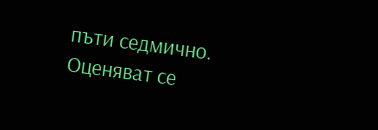пъти седмично. Оценяват се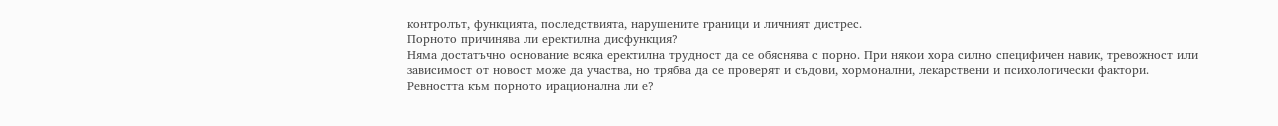контролът, функцията, последствията, нарушените граници и личният дистрес.
Порното причинява ли еректилна дисфункция?
Няма достатъчно основание всяка еректилна трудност да се обяснява с порно. При някои хора силно специфичен навик, тревожност или зависимост от новост може да участва, но трябва да се проверят и съдови, хормонални, лекарствени и психологически фактори.
Ревността към порното ирационална ли е?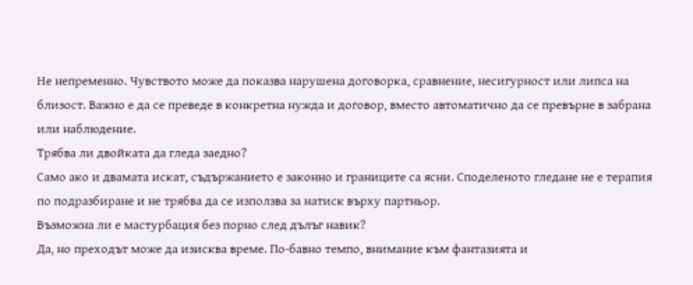Не непременно. Чувството може да показва нарушена договорка, сравнение, несигурност или липса на близост. Важно е да се преведе в конкретна нужда и договор, вместо автоматично да се превърне в забрана или наблюдение.
Трябва ли двойката да гледа заедно?
Само ако и двамата искат, съдържанието е законно и границите са ясни. Споделеното гледане не е терапия по подразбиране и не трябва да се използва за натиск върху партньор.
Възможна ли е мастурбация без порно след дълъг навик?
Да, но преходът може да изисква време. По-бавно темпо, внимание към фантазията и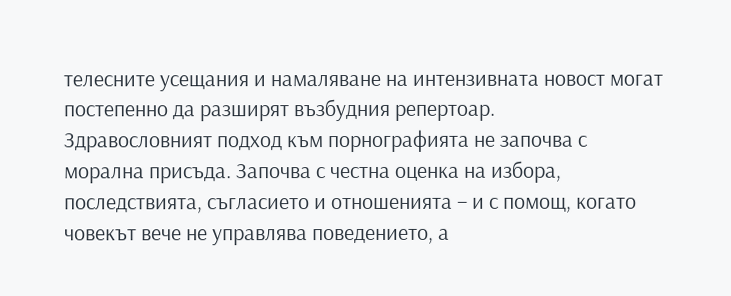телесните усещания и намаляване на интензивната новост могат постепенно да разширят възбудния репертоар.
Здравословният подход към порнографията не започва с морална присъда. Започва с честна оценка на избора, последствията, съгласието и отношенията – и с помощ, когато човекът вече не управлява поведението, а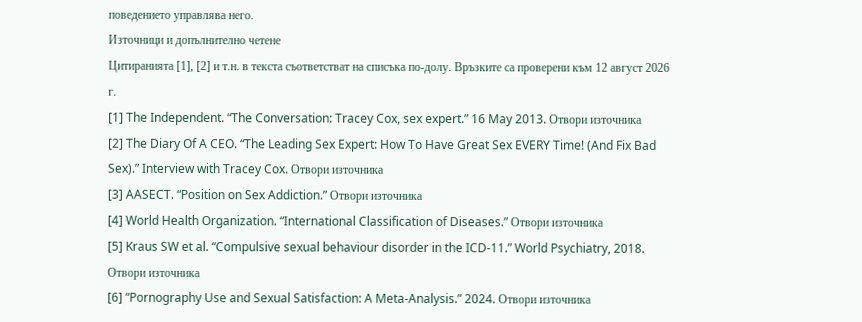поведението управлява него.
Източници и допълнително четене
Цитиранията [1], [2] и т.н. в текста съответстват на списъка по-долу. Връзките са проверени към 12 август 2026 г.
[1] The Independent. “The Conversation: Tracey Cox, sex expert.” 16 May 2013. Отвори източника
[2] The Diary Of A CEO. “The Leading Sex Expert: How To Have Great Sex EVERY Time! (And Fix Bad Sex).” Interview with Tracey Cox. Отвори източника
[3] AASECT. “Position on Sex Addiction.” Отвори източника
[4] World Health Organization. “International Classification of Diseases.” Отвори източника
[5] Kraus SW et al. “Compulsive sexual behaviour disorder in the ICD-11.” World Psychiatry, 2018. Отвори източника
[6] “Pornography Use and Sexual Satisfaction: A Meta-Analysis.” 2024. Отвори източника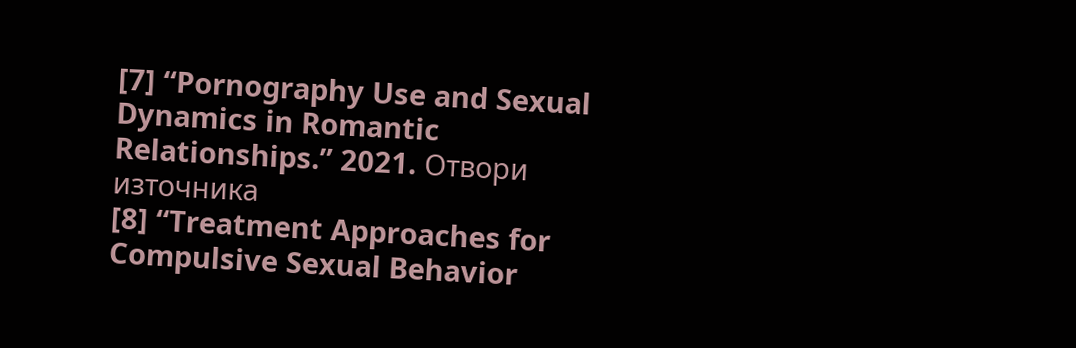[7] “Pornography Use and Sexual Dynamics in Romantic Relationships.” 2021. Отвори източника
[8] “Treatment Approaches for Compulsive Sexual Behavior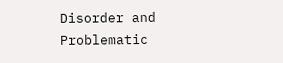Disorder and Problematic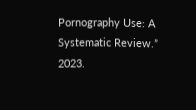Pornography Use: A Systematic Review.” 2023.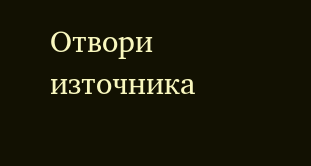Отвори източника